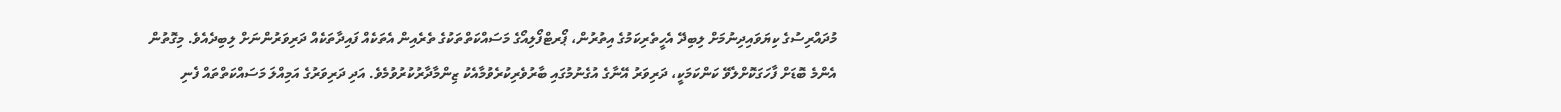މުދައްރިސުގެ ކިޔަވައިދިނުމަށް ލިބިދޭ އެހީތެރިކަމުގެ އިތުރުން، ޕޯރޓްފޯލިއޯގެ މަސައްކަތްތަކުގެ ތެރެއިން އެތަކެއް ފައިދާތަކެއް ދަރިވަރުންނަށް ލިބިދެއެވެ. މިގޮތުން އެންމެ ބޮޑަށް ފާހަގަކޮށްލެވޭ ކަންކަމަކީ، ދަރިވަރު އޭނާގެ އުގެނުމުގައި ބާރުވެރިކުރެވުމާއެކު ޒިންމާދާރުކުރުވުމެވެ. އަދި ދަރިވަރުގެ އަމިއްލަ މަސައްކަތްތައް ފެނި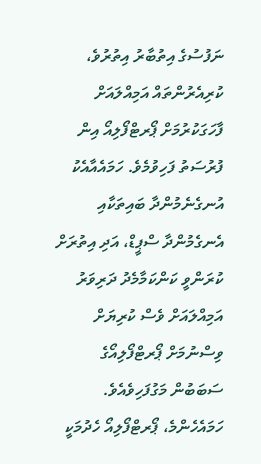ނަފުސުގެ އިތުބާރު އިތުރުވެ، ކުރިއެރުންތައް އަމިއްލައަށް ފާހަގަކުރުމަށް ޕޯރޓްފޯލިއޯ އިން ފުރުސަތު ފަހިވުމެވެ. ހަމައެއާއެކު އުނގެނެމުންދާ ބައިތަކާއި އެނގެމުންދާ ސްޕީޑް، އަދި އިތުރަށް ކުރަންވީ ކަންކަމާމެދު ދަރިވަރު އަމިއްލައަށް ވެސް ކުރިޔަށް ވިސްނުމަށް ޕޯރޓްފޯލިއޯގެ ސަބަބުން މަގުފަހިވެއެވެ. ހަމައެހެންމެ، ޕޯރޓްފޯލިއޯ ހެދުމަކީ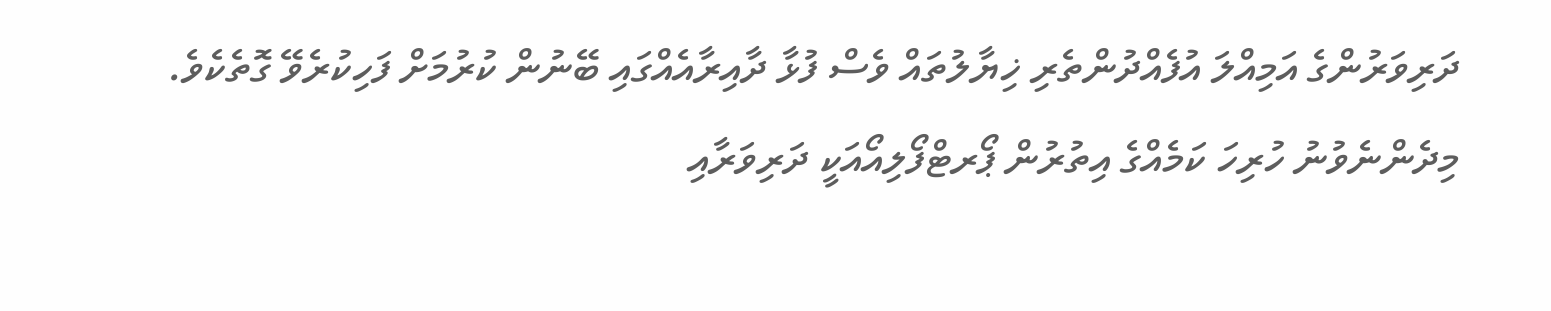ދަރިވަރުންގެ އަމިއްލަ އުފެއްދުންތެރި ޚިޔާލުތައް ވެސް ފުޅާ ދާއިރާއެއްގައި ބޭނުން ކުރުމަށް ފަހިކުރެވޭ ގޮތެކެވެ. މިދެންނެވުނު ހުރިހަ ކަމެއްގެ އިތުރުން ޕޯރޓްފޯލިއޯއަކީ ދަރިވަރާއި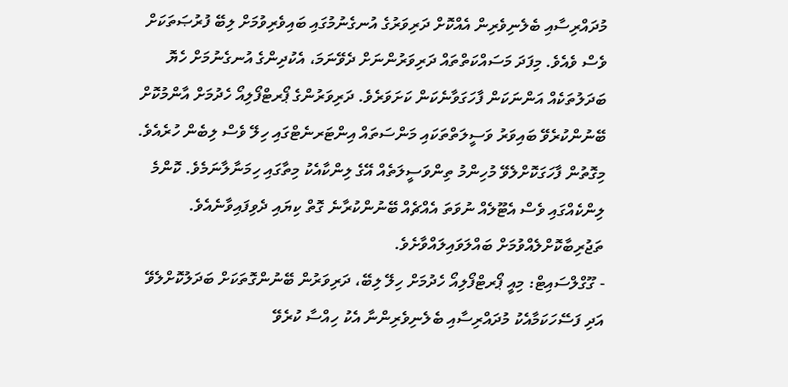މުދައްރިސާއި ބެލެނިވެރިން އެއްކޮށް ދަރިވަރުގެ އުނގެނުމުގައި ބައިވެރިވުމަށް ލިބޭ ފުރުޞަތަކަށް ވެސް ވެއެވެ. މިފަދަ މަސައްކަތްތައް ދަރިވަރުންނަށް ދެވޭނަމަ، އެކުދިންގެ އުނގެނުމަށް ހެޔޮ ބަދަލުތަކެއް އަންނަކަން ފާހަގަވާނެކަން ކަށަވަރެވެ. ދަރިވަރުންގެ ޕޯރޓްފޯލިއޯ ހެދުމަށް އާންމުކޮށް ބޭނުންކުރެވޭ ބައިވަރު ވަސީލަތްތަކައި މަންސަތައް އިންޓަރނެޓްގައި ހިލޭ ވެސް ލިބެން ހުރެއެވެ. މިގޮތުން ފާހަގަކޮށްލެވޭ މުހިންމު ތިންވަސީލަތެއް އޭގެ ލިންކާއެކު މިތާގައި ހިމަނާލާނަމެވެ. ކޮންމެ ލިންކެއްގައި ވެސް އެޓޫލެއް ނުވަތަ އެއްޗެއް ބޭނުންކުރާނެ ގޮތް ކިޔައި ދެވިފައިވާނެއެވެ. ތަޖުރިބާކޮށްލެއްވުމަށް ބައްލަވައިލައްވާށެވެ.
- ގޫގްލްސައިޓް: މިއީ ޕޯރޓްފޯލިއޯ ހެދުމަށް ހިލޭ ލިބޭ، ދަރިވަރުން ބޭނުންގޮތަކަށް ބަދަލުކޮށްލެވޭ އަދި ފަސޭހަކަމާއެކު މުދައްރިސާއި ބެލެނިވެރިންނާ އެކު ހިއްސާ ކުރެވޭ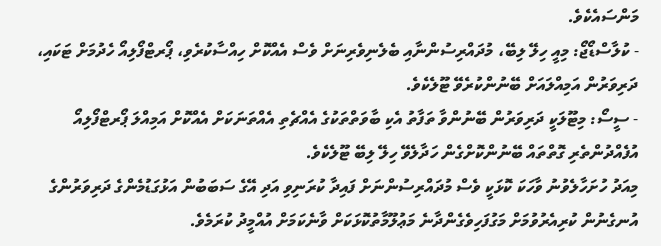މަންސައެކެވެ.
- ކުލާސްޑޯޖޯ: މިއީ ހިލޭ ލިބޭ، މުދައްރިސުންނާއި ބެލެނިވެރިނަށް ވެސް އެއްކޮށް ހިއްސާކުރެވި، ޕޯރޓްފޯލިއޯ ހެދުމަށް ޓަކައި، ދަރިވަރުން އަމިއްލައަށް ބޭނުންކުރެވޭ ޓޫލެކެވެ.
- ސީސޯ: މިޓޫލަކީ ދަރިވަރުން ބޭނުންވާ ތަފާތު އެކި ބާވަތްތަކުގެ އެއްޗެތި އެއްތަނަކަށް އެއްކޮށް އަމިއްލަ ޕޯރޓްފޯލިއޯ އުފެއްދުންތެރި ގޮތްތައް ބޭނުންކޮށްގެން ހަދާލެވޭ ހިލޭ ލިބޭ ޓޫލެކެވެ.
މިއަދު ހުށަހާލެވުނު ވާހަކަ ކޮޅަކީ ވެސް މުދައްރިސުންނަށް ފައިދާ ކުރަނިވި އަދި އޭގެ ސަބަބުން އަޅުގަޑުމެންގެ ދަރިވަރުންގެ އުނގެނުން ކުރިއެރުވުމަށް މަގުފަހިވެގެންދާނެ މަޢުލޫމާތުކޮޅަކަށް ވާނެކަމަށް އުއްމީދު ކުރަމެވެ.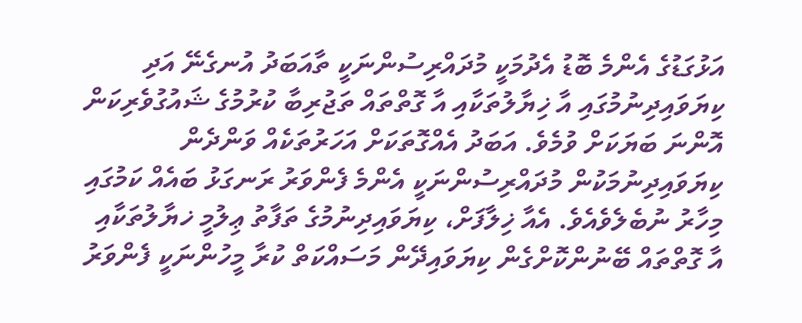އަޅުގަޑުގެ އެންމެ ބޮޑު އެދުމަކީ މުދައްރިސުންނަކީ ތާއަބަދު އުނގެނޭ އަދި ކިޔަވައިދިނުމުގައި އާ ޚިޔާލުތަކާއި އާ ގޮތްތައް ތަޖުރިބާ ކުރުމުގެ ޝައުގުވެރިކަން އޮންނަ ބަޔަކަށް ވުމެވެ. އަބަދު އެއްގޮތަކަށް އަހަރުތަކެއް ވަންދެން ކިޔަވައިދިނުމަކުން މުދައްރިސުންނަކީ އެންމެ ފެންވަރު ރަނގަޅު ބައެއް ކަމުގައި މިހާރު ނުބެލެވެއެވެ. އެއާ ޚިލާފަށް، ކިޔަވައިދިނުމުގެ ތަފާތު ޢިލުމީ ޚޔާލުތަކާއި އާ ގޮތްތައް ބޭނުންކޮށްގެން ކިޔަވައިދޭން މަސައްކަތް ކުރާ މީހުންނަކީ ފެންވަރު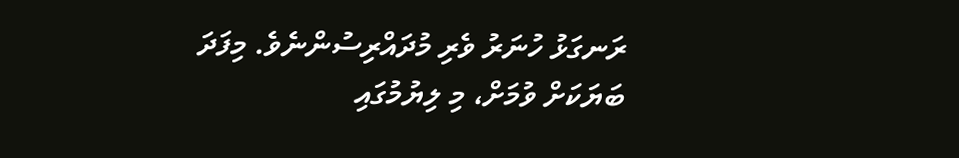ރަނގަޅު ހުނަރު ވެރި މުދައްރިސުންނެވެ. މިފަދަ ބަޔަކަށް ވުމަށް، މި ލިޔުމުގައި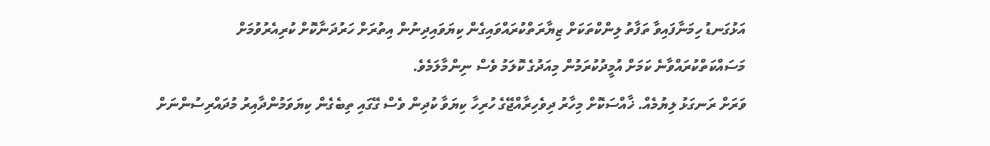އަޅުގަނޑު ހިމަނާފައިވާ ތަފާތު ލިންކްތަކަށް ޒިޔާރަތްކުރައްވައިގެން ކިޔަވައިދިނުން އިތުރަށް ހަރުދަނާކޮށް ކުރިއެރުވުމަށް މަސައްކަތްކުރައްވާނެ ކަމަށް އުމީދުކުރަމުން މިއަދުގެ ކޮލަމު ވެސް ނިންމާލަމެވެ.
ވަރަށް ރަނގަޅު ލިޔުމެއް. ޚާއްސަކޮށް މިހާރު ދިވެހިރާއްޖޭގެ ހުރިހާ ކިޔަވާ ކުދިން ވެސް ގޭގައި ތިބެގެން ކިޔަވަމުންދާއިރު މުދައްރިސުންނަށް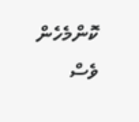ކޮންމެހެން ވެސް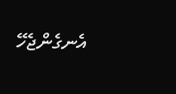އެނގެންޖެހޭ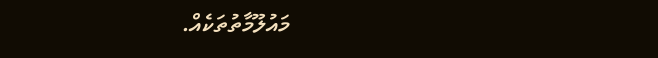މައުލޫމާތުތަކެއް.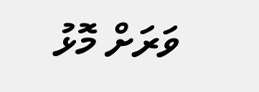ވަރަށް މޮޅު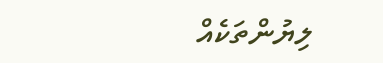ލިޔުންތަކެއް